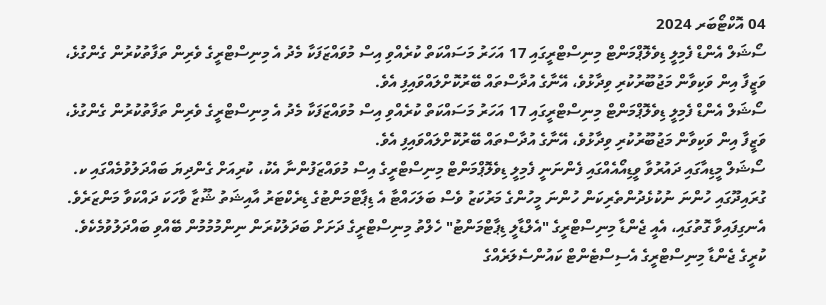04 އޮކްޓޯބަރ 2024
ސޯޝަލް އެންޑް ފެމިލީ ޑިވެލޮޕްމަންޓް މިނިސްޓްރީގައި 17 އަހަރު މަސައްކަތް ކުރެއްވި އިސް މުވައްޒަފަކާ މެދު އެ މިނިސްޓްރީގެ ވެރިން ތަފާތުކުރުން ގެންގުޅެ، ވަޒީފާ އިން ވަކިވާން މަޖުބޫރުކުރި ވިދާޅުވެ، އޭނާގެ އުދާސްތައް ބޭރުކޮށްލައްވައިފި އެވެ.
ސޯޝަލް އެންޑް ފެމިލީ ޑިވެލޮޕްމަންޓް މިނިސްޓްރީގައި 17 އަހަރު މަސައްކަތް ކުރެއްވި އިސް މުވައްޒަފަކާ މެދު އެ މިނިސްޓްރީގެ ވެރިން ތަފާތުކުރުން ގެންގުޅެ، ވަޒީފާ އިން ވަކިވާން މަޖުބޫރުކުރި ވިދާޅުވެ، އޭނާގެ އުދާސްތައް ބޭރުކޮށްލައްވައިފި އެވެ.
ސޯޝަލް މީޑިއާގައި ދައުރުވާ ވީޑިއޯއެއްގައި ފެންނަނީ ފެމިލީ ޑިވެލޮޕްމަންޓް މިނިސްޓްރީގެ އިސް މުވައްޒަފުންނާ އެކު، ކުރިއަށް ގެންދިޔަ ބައްދަލުވުމެއްގައި ކ. ގުރައިދޫގައި ހުންނަ ނުކުޅެދުންތެރިކަން ހުންނަ މީހުންގެ މަރުކަޒު ވެސް ބަލަހައްޓާ އެ ޑިޕާޓްމަންޓުގެ ޑިރެކްޓަރު އާއިޝަތު ޝޫޒާ ވާހަކަ ދައްކަވާ މަންޒަރެވެ.
އެނގިފައިވާ ގޮތުގައި، އެއީ ޖެންޑާ މިނިސްޓްރީގެ "އެލްޑާލީ ޑިޕާޓްމަންޓު" ހެލްތު މިނިސްޓްރީގެ ދަށަށް ބަދަލުކުރަން ނިންމުމުމުން ބޭއްވި ބައްދަލުވުމެކެވެ.
ކުރީގެ ޖެންޑާ މިނިސްޓްރީގެ އެސިސްޓެންޓް ކައުންސެލަރެއްގެ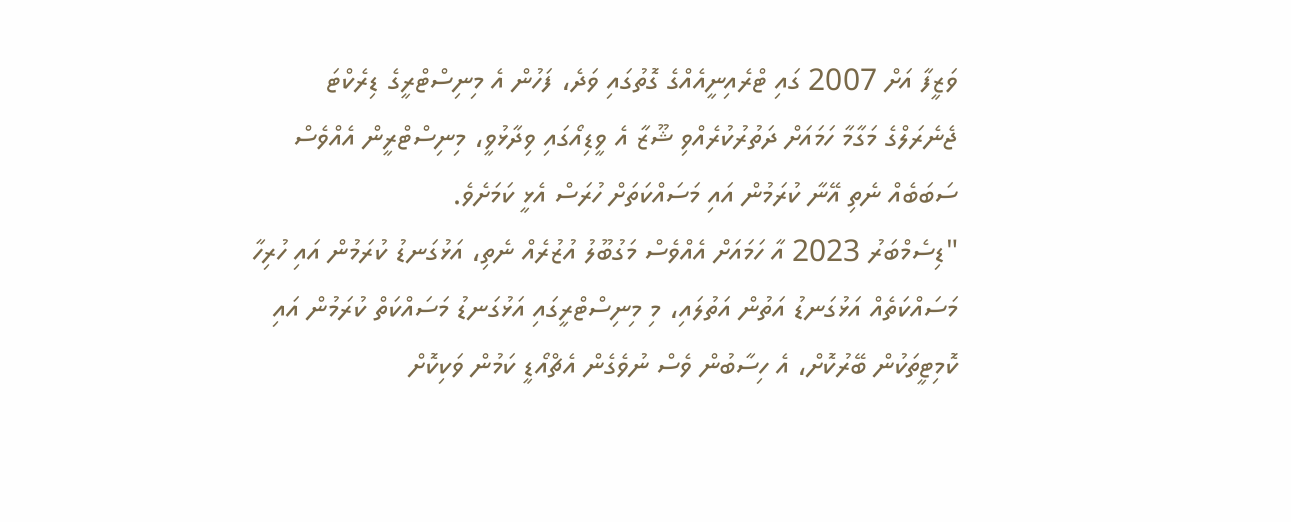ވަޒީފާ އަށް 2007 ގައި ޓްރެއިނީއެއްގެ ގޮތުގައި ވަދެ، ފަހުން އެ މިނިސްޓްރީގެ ޑިރެކްޓަ ޖެނެރަލްގެ މަގާމާ ހަމައަށް ދަތުރުކުރެއްވި ޝޫޒާ އެ ވީޑިއޯގައި ވިދާޅުވީ، މިނިސްޓްރީން އެއްވެސް ސަބަބެއް ނެތި އޭނާ ކުރަމުން އައި މަސައްކަތަށް ހުރަސް އެޅީ ކަމަށެވެ.
"ޑިސެމްބަރު 2023 އާ ހަމައަށް އެއްވެސް މަގުބޫލު އުޒުރެއް ނެތި، އަޅުގަނޑު ކުރަމުން އައި ހުރިހާ މަސައްކަތެއް އަޅުގަނޑު އަތުން އަތުލައި، މި މިނިސްޓްރީގައި އަޅުގަނޑު މަސައްކަތް ކުރަމުން އައި ކޮމިޓީތަކުން ބޭރުކޮށް، އެ ހިސާބުން ވެސް ނުވެގެން އެޗްއޯޑީ ކަމުން ވަކިކޮށް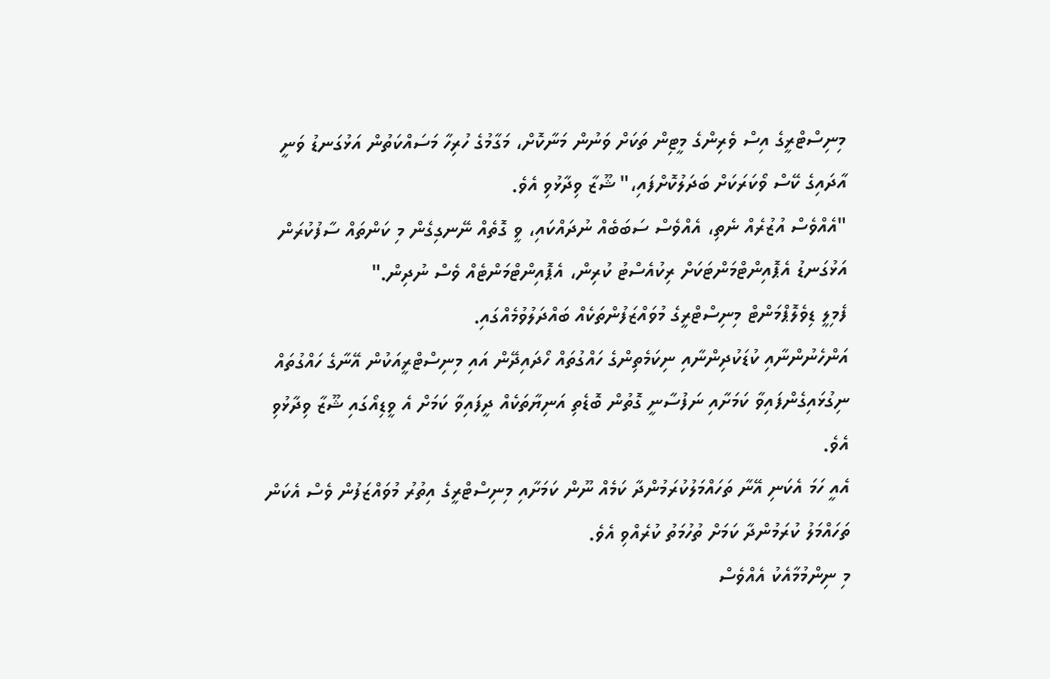މިނިސްޓްރީގެ އިސް ވެރިންގެ މީޓިން ތަކަށް ވަނުން މަނާކޮށް، މަގާމުގެ ހުރިހާ މަސައްކަތުން އަޅުގަނޑު ވަނީ އާދައިގެ ކޭސް ވޯކަރަކަށް ބަދަލުކޮށްފައި،" ޝޫޒާ ވިދާޅުވި އެވެ.
"އެއްވެސް އުޒުރެއް ނެތި، އެއްވެސް ސަބަބެއް ނުދައްކައި، ވީ ގޮތެއް ނޭނގިގެން މި ކަންތައް ސާފުކުރަން އަޅުގަނޑު އެޕޮއިންޓްމަންޓަކަށް ރިކުއެސްޓު ކުރިން، އެޕޮއިންޓްމަންޓެއް ވެސް ނުދިން."
ފެމިލީ ޑިވެލޮޕްމަންޓް މިނިސްޓްރީގެ މުވައްޒަފުންތަކެއް ބައްދަލުވުމެއްގައި.
އަންހެނުންނާއި ކުޑަކުދިންނާއި ނިކަމެތިންގެ ހައްގުތައް ހޯދައިދޭން އައި މިނިސްޓްރީއަކުން އޭނާގެ ހައްގުތައް ނިގުޅައިގެންފައިވާ ކަމަށާއި ނަފުސާނީ ގޮތުން ބޮޑެތި އަނިޔާތަކެއް ދީފައިވާ ކަމަށް އެ ވީޑިއޯގައި ޝޫޒާ ވިދާޅުވި އެވެ.
އެއީ ހަމަ އެކަނި އޭނާ ތަހައްމަލުކުރަމުންދާ ކަމެއް ނޫން ކަމަށާއި މިނިސްޓްރީގެ އިތުރު މުވައްޒަފުން ވެސް އެކަން ތަހައްމަލު ކުރަމުންދާ ކަމަށް ތުހުމަތު ކުރެއްވި އެވެ.
މި ނިންމުމާއެކު އެއްވެސް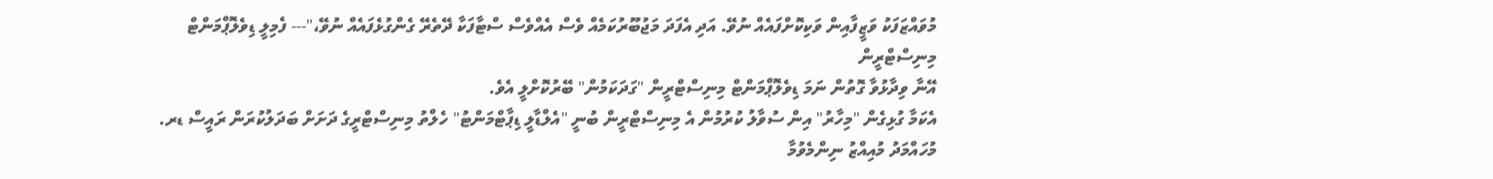މުވައްޒަފަކު ވަޒީފާއިން ވަކިކޮށްފައެއް ނުވޭ. އަދި އެފަދަ މަޖުބޫރުކަމެއް ވެސް އެއްވެސް ސްޓާފަކާ ދޭތެރޭ ގެންގުޅެފައެއް ނުވޭ،"--- ފެމިލީ ޑިވެލޮޕްމަންޓް މިނިސްޓްރީން
އޭނާ ވިދާޅުވާ ގޮތުން ނަމަ ޑިވެލޮޕްމަންޓް މިނިސްޓްރީން "ގަދަކަމުން" ބޭރުކޮށްލީ އެވެ.
އެކަމާ ގުޅިގެން "މިހާރު" އިން ސުވާލު ކުރުމުން އެ މިނިސްޓްރީން ބުނީ "އެލްޑާލީ ޑިޕާޓްމަންޓު" ހެލްތު މިނިސްޓްރީގެ ދަށަށް ބަދަލުކުރަން ރައީސް ޑރ. މުހައްމަދު މުއިއްޒު ނިންމެވުމާ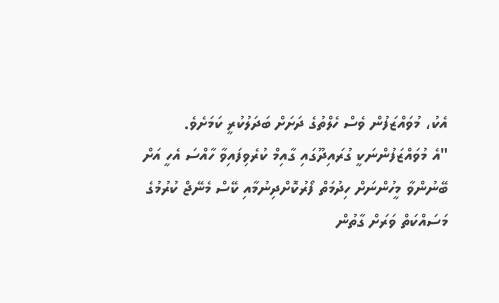އެކު، މުވައްޒަފުން ވެސް ހެލްތުގެ ދަށަށް ބަދަލުކުރީ ކަމަށެވެ.
"އެ މުވައްޒަފުންނަކީ ގުރައިދޫގައި ގާއިމް ކުރެވިފައިވާ ހާއްސަ އެހީ އަށް ބޭނުންވާ މީހުންނަށް ހިދުމަތް ފޯރުކޮށްދިނުމާއި ކޭސް މެނޭޖް ކުރުމުގެ މަސައްކަތް ވަރަށް ގާތުން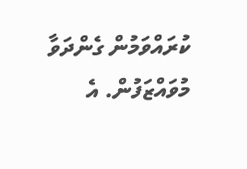ކުރައްވަމުން ގެންދަވާ މުވައްޒަފުން. އެ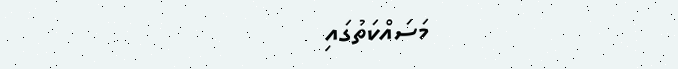މަސައްކަތުގައި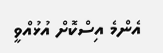އެންމެ އިސްކޮށް އުޅުއްވީ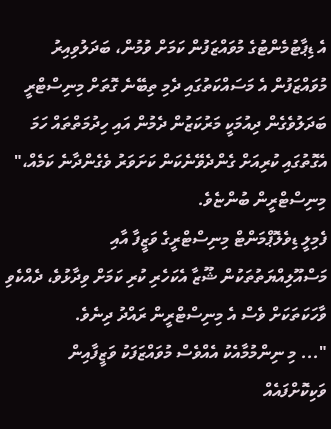އެ ޑިޕާޓުމެންޓުގެ މުވައްޒަފުން ކަމަށް ވުމުން، ބަދަލުވިއިރު މުވައްޒަފުން އެ މަސައްކަތުގައި ދެމި ތިބޭނެ ގޮތަށް މިނިސްޓްރީ ބަދަލުވެގެން ދިއުމަކީ މަރުކަޒުން ދެމުން އައި ހިދުމަތްތައް ހަމަ އެގޮތުގައި ކުރިއަށް ގެންދެވޭނެކަން ކަށަވަރު ވެގެންދާނެ ކަމެއް،" މިނިސްޓްރީން ބުންޏެވެ.
ފެމިލީ ޑިވެލޮޕްމަންޓް މިނިސްޓްރީގެ ވަޒީފާ އާއި މަސްއޫލިއްޔަތުތަކުން ޝޫޒާ އެކަހެރި ކުރި ކަމަށް ވިދާޅުވެ، ދެއްކެވި ވާހަކަތަކަށް ވެސް އެ މިނިސްޓްރީން ރައްދު ދިނެވެ.
"... މި ނިންމުމާއެކު އެއްވެސް މުވައްޒަފަކު ވަޒީފާއިން ވަކިކޮށްފައެއް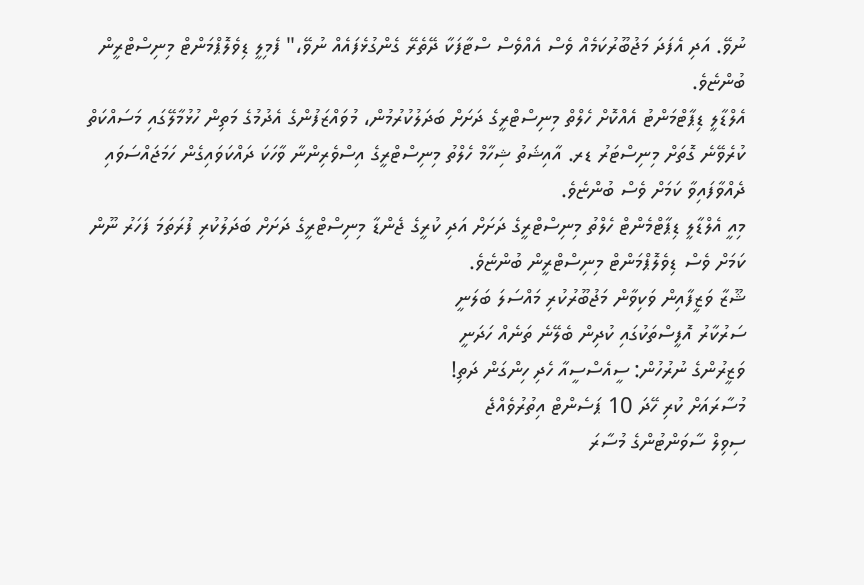ނުވޭ. އަދި އެފަދަ މަޖުބޫރުކަމެއް ވެސް އެއްވެސް ސްޓާފަކާ ދޭތެރޭ ގެންގުޅެފައެއް ނުވޭ،" ފެމިލީ ޑިވެލޮޕްމަންޓް މިނިސްޓްރީން ބުންޏެވެ.
އެލްޑާލީ ޑިޕާޓްމަންޓު އެއްކޮށް ހެލްތް މިނިސްޓްރީގެ ދަށަށް ބަދަލުކުރުމުން، މުވައްޒަފުންގެ އެދުމުގެ މަތިން ހުޅުމާލޭގައި މަސައްކަތް ކުރެވޭނެ ގޮތަށް މިނިސްޓަރު ޑރ. އާއިޝަތު ޝިހާމް ހެލްތު މިނިސްޓްރީގެ އިސްވެރިންނާ ވާހަކަ ދައްކަވައިގެން ހަމަޖައްސަވައި ދެއްވާފައިވާ ކަމަށް ވެސް ބުންޏެވެ.
މިއީ އެލްޑާލީ ޑިޕާޓްމެންޓް ހެލްތު މިނިސްޓްރީގެ ދަށަށް އަދި ކުރީގެ ޖެންޑާ މިނިސްޓްރީގެ ދަށަށް ބަދަލުކުރި ފުރަތަމަ ފަހަރު ނޫން ކަމަށް ވެސް ޑިވެލޮޕްމަންޓް މިނިސްޓްރީން ބުންޏެވެ.
ޝޫޒާ ވަޒީފާއިން ވަކިވާން މަޖުބޫރުކުރި މައްސަލަ ބަލަނީ
ސަރުކާރު އޮފީސްތަކުގައި ކުދިން ބެލޭނެ ތަނެއް ހަދަނީ
ވަޒީރުންގެ ނުރުހުން: ސީއެސްސީއާ ހެދި ހިންގަން ދަތި!
މުސާރައަށް ކުރި ހޭދަ 10 ޕަސެންޓް އިތުރުވެއްޖެ
ސިވިލް ސާވަންޓުންގެ މުސާރަ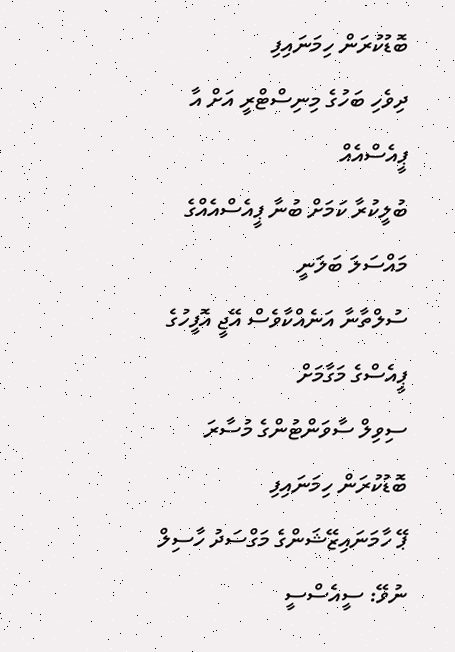ބޮޑުކުރަން ހިމަނައިފި
ދިވެހި ބަހުގެ މިނިސްޓްރީ އަށް އާ ޕީއެސްއެއް
ބުލީކުރާ ކަމަށް ބުނާ ޕީއެސްއެއްގެ މައްސަލަ ބަލަނީ
ސުލްތާނާ އަނެއްކާވެސް އޭޖީ އޮފީހުގެ ޕީއެސްގެ މަގާމަށް
ސިވިލް ސާވަންޓުންގެ މުސާރަ ބޮޑުކުރަން ހިމަނައިފި
ޕޭ ހާމަނައިޒޭޝަންގެ މަގްސަދު ހާސިލް ނުވޭ: ސީއެސްސީ